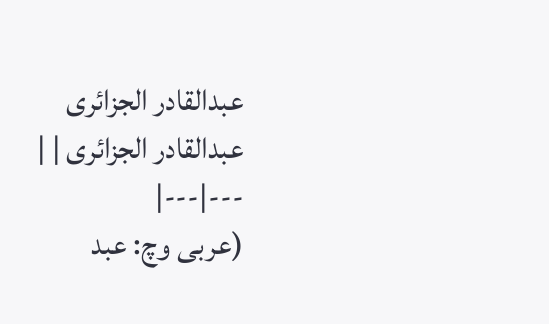عبدالقادر الجزائری
عبدالقادر الجزائری | |
---|---|
(عربی وچ: عبد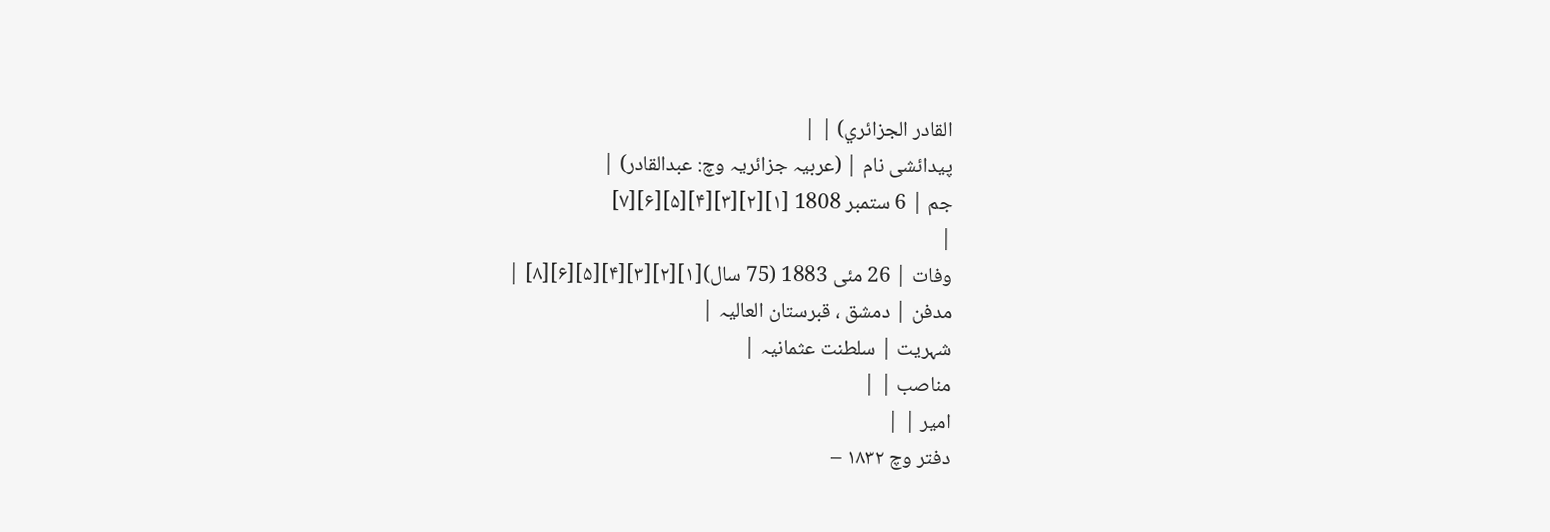القادر الجزائري) | |
پیدائشی نام | (عربیہ جزائریہ وچ: عبدالقادر) |
جم | 6 ستمبر 1808 [۱][۲][۳][۴][۵][۶][۷]
|
وفات | 26 مئی 1883 (75 سال)[۱][۲][۳][۴][۵][۶][۸] |
مدفن | دمشق ، قبرستان العالیہ |
شہریت | سلطنت عثمانیہ |
مناصب | |
امیر | |
دفتر وچ ۱۸۳۲ –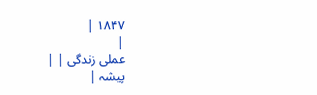۱۸۴۷ |
|
عملی زندگی | |
پیشہ |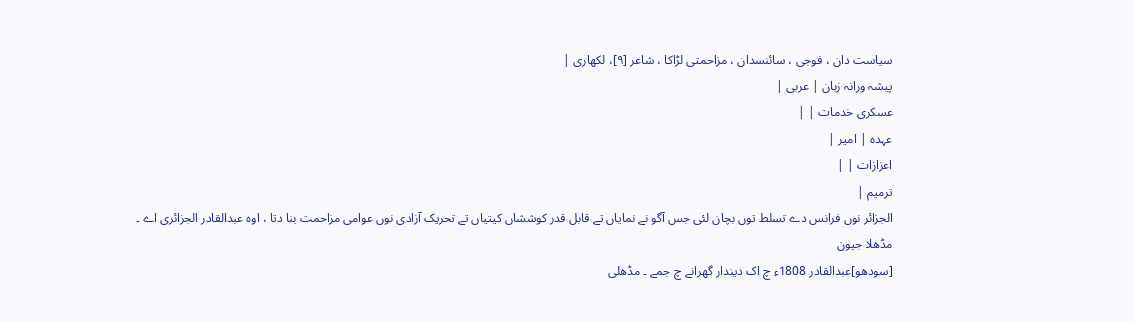سیاست دان ، فوجی ، سائنسدان ، مزاحمتی لڑاکا ، شاعر [۹]، لکھاری |
پیشہ ورانہ زبان | عربی |
عسکری خدمات | |
عہدہ | امیر |
اعزازات | |
ترمیم |
الجزائر نوں فرانس دے تسلط توں بچان لئی جس آگو نے نمایاں تے قابل قدر کوششاں کیتیاں تے تحریک آزادی نوں عوامی مزاحمت بنا دتا ، اوہ عبدالقادر الجزائری اے ۔
مڈھلا جیون
[سودھو]عبدالقادر 1808ء چ اک دیندار گھرانے چ جمے ۔ مڈھلی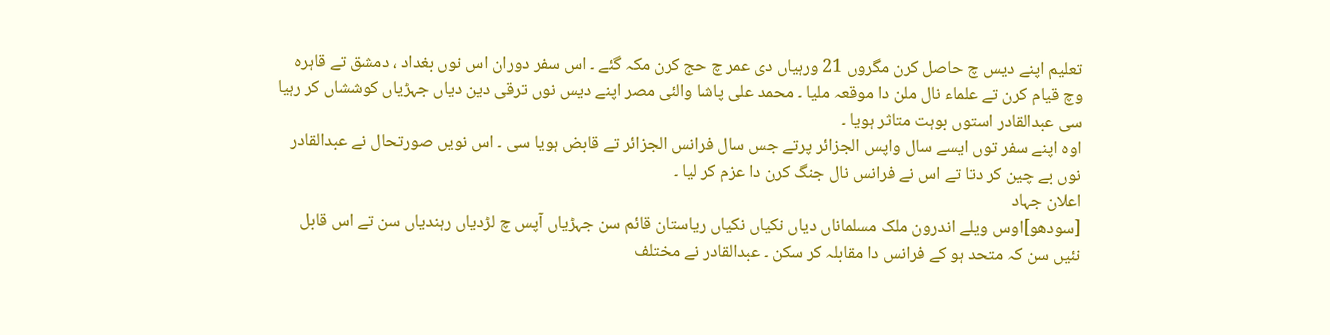تعلیم اپنے دیس چ حاصل کرن مگروں 21 ورہیاں دی عمر چ حج کرن مکہ گئے ۔ اس سفر دوران اس نوں بغداد ، دمشق تے قاہرہ وچ قیام کرن تے علماء نال ملن دا موقعہ ملیا ۔ محمد علی پاشا والئی مصر اپنے دیس نوں ترقی دین دیاں جہڑیاں کوششاں کر رہیا سی عبدالقادر استوں بوہت متاثر ہویا ۔
اوہ اپنے سفر توں ایسے سال واپس الجزائر پرتے جس سال فرانس الجزائر تے قابض ہویا سی ۔ اس نویں صورتحال نے عبدالقادر نوں بے چین کر دتا تے اس نے فرانس نال جنگ کرن دا عزم کر لیا ۔
اعلان جہاد
[سودھو]اوس ویلے اندرون ملک مسلماناں دیاں نکیاں نکیاں ریاستان قائم سن جہڑیاں آپس چ لڑدیاں رہندیاں سن تے اس قابل نئیں سن کہ متحد ہو کے فرانس دا مقابلہ کر سکن ۔ عبدالقادر نے مختلف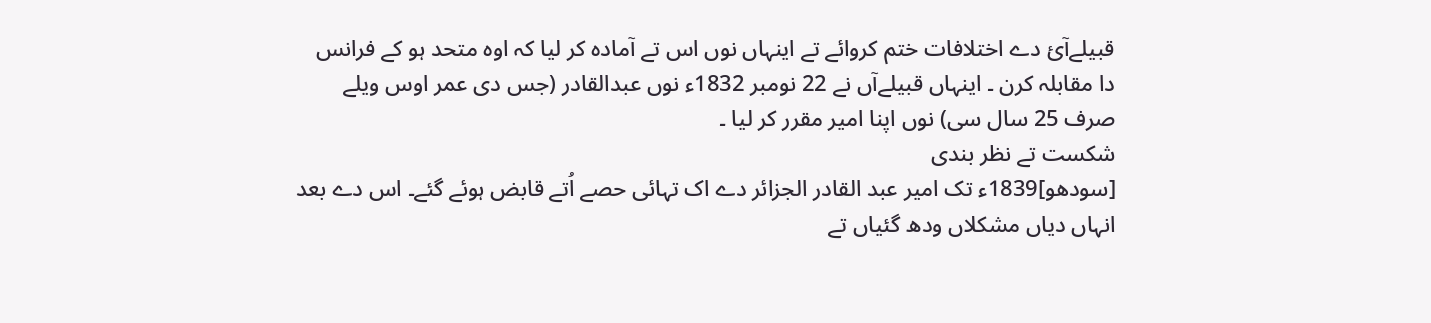قبیلےآئ دے اختلافات ختم کروائے تے اینہاں نوں اس تے آمادہ کر لیا کہ اوہ متحد ہو کے فرانس دا مقابلہ کرن ۔ اینہاں قبیلےآں نے 22 نومبر 1832ء نوں عبدالقادر (جس دی عمر اوس ویلے صرف 25 سال سی) نوں اپنا امیر مقرر کر لیا ۔
شکست تے نظر بندی
[سودھو]1839ء تک امیر عبد القادر الجزائر دے اک تہائی حصے اُتے قابض ہوئے گئے۔ اس دے بعد انہاں دیاں مشکلاں ودھ گئياں تے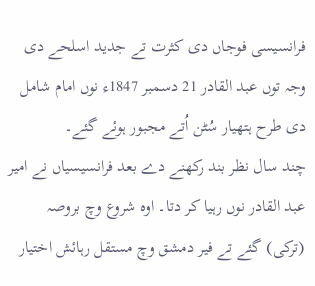فرانسیسی فوجاں دی کثرت تے جدید اسلحے دی وجہ توں عبد القادر 21 دسمبر 1847ء نوں امام شامل دی طرح ہتھیار سُٹن اُتے مجبور ہوئے گئے۔
چند سال نظر بند رکھنے دے بعد فرانسیسیاں نے امیر عبد القادر نوں رہیا کر دتا۔ اوہ شروع وچ بروصہ (ترکی) گئے تے فیر دمشق وچ مستقل رہائش اختیار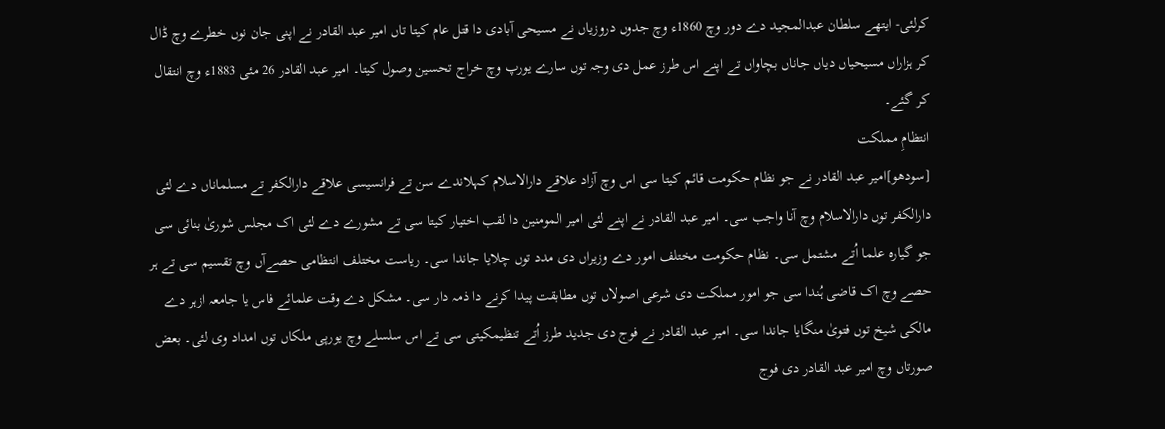کرلئی- ایتھے سلطان عبدالمجید دے دور وچ 1860ء وچ جدوں دروزیاں نے مسیحی آبادی دا قتل عام کيتا تاں امیر عبد القادر نے اپنی جان نوں خطرے وچ ڈال کر ہزاراں مسیحیاں دیاں جاناں بچاواں تے اپنے اس طرز عمل دی وجہ توں سارے یورپ وچ خراج تحسین وصول کيتا۔ امیر عبد القادر 26 مئی 1883ء وچ انتقال کر گئے۔
انتظامِ مملکت
[سودھو]امیر عبد القادر نے جو نظام حکومت قائم کيتا سی اس وچ آزاد علاقے دارالاسلام کہلاندے سن تے فرانسیسی علاقے دارالکفر تے مسلماناں دے لئی دارالکفر توں دارالاسلام وچ آنا واجب سی۔ امیر عبد القادر نے اپنے لئی امیر المومنین دا لقب اختیار کيتا سی تے مشورے دے لئی اک مجلس شوریٰ بنائی سی جو گیارہ علما اُتے مشتمل سی۔ نظام حکومت مختلف امور دے وزیراں دی مدد توں چلایا جاندا سی۔ ریاست مختلف انتظامی حصےآں وچ تقسیم سی تے ہر حصے وچ اک قاضی ہُندا سی جو امور مملکت دی شرعی اصولاں توں مطابقت پیدا کرنے دا ذمہ دار سی۔ مشکل دے وقت علمائے فاس یا جامعہ ازہر دے مالکی شیخ توں فتویٰ منگایا جاندا سی۔ امیر عبد القادر نے فوج دی جدید طرز اُتے تنظیمکيتی سی تے اس سلسلے وچ یورپی ملکاں توں امداد وی لئی۔ بعض صورتاں وچ امیر عبد القادر دی فوج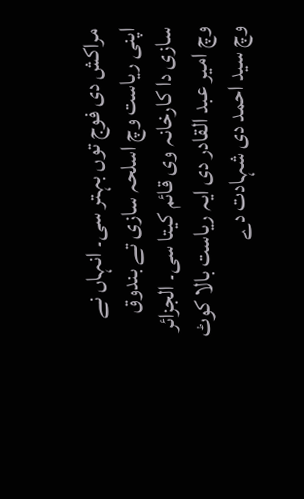مراکش دی فوج توں بہتر سی۔ انہاں نے اپنی ریاست وچ اسلحہ سازی تے بندوق سازی دا کارخانہ وی قائم کيتا سی۔ الجزائر وچ امیر عبد القادر دی ایہ ریاست بالا کوٹ وچ سید احمد دی شہادت دے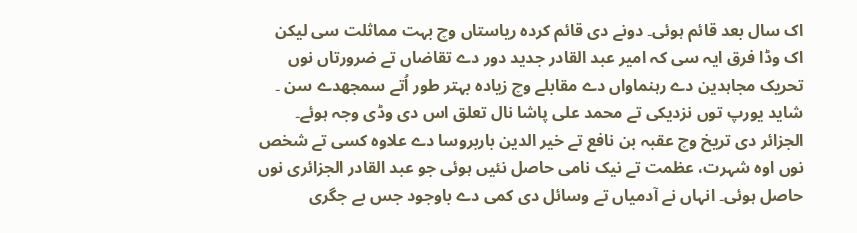اک سال بعد قائم ہوئی۔ دونے دی قائم کردہ ریاستاں وچ بہت مماثلت سی لیکن اک وڈا فرق ایہ سی کہ امیر عبد القادر جدید دور دے تقاضاں تے ضرورتاں نوں تحریک مجاہدین دے رہنماواں دے مقابلے وچ زیادہ بہتر طور اُتے سمجھدے سن ۔ شاید یورپ توں نزدیکی تے محمد علی پاشا نال تعلق اس دی وڈی وجہ ہوئے۔
الجزائر دی تریخ وچ عقبہ بن نافع تے خیر الدین باربروسا دے علاوہ کسی تے شخص نوں اوہ شہرت، عظمت تے نیک نامی حاصل نئيں ہوئی جو عبد القادر الجزائری نوں حاصل ہوئی۔ انہاں نے آدمیاں تے وسائل دی کمی دے باوجود جس بے جگری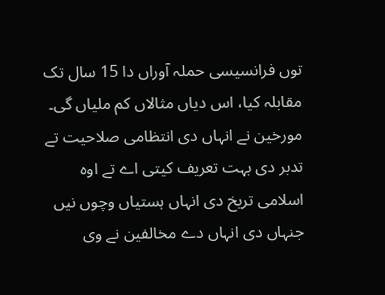توں فرانسیسی حملہ آوراں دا 15 سال تک مقابلہ کیا، اس دیاں مثالاں کم ملیاں گی۔ مورخین نے انہاں دی انتظامی صلاحیت تے تدبر دی بہت تعریف کيتی اے تے اوہ اسلامی تریخ دی انہاں ہستیاں وچوں نيں جنہاں دی انہاں دے مخالفین نے وی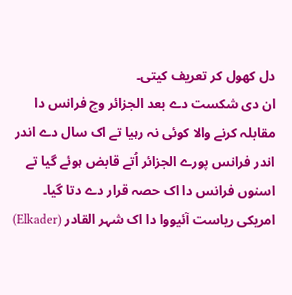دل کھول کر تعریف کيتی۔
ان دی شکست دے بعد الجزائر وچ فرانس دا مقابلہ کرنے والا کوئی نہ رہیا تے اک سال دے اندر اندر فرانس پورے الجزائر اُتے قابض ہوئے گیا تے اسنوں فرانس دا اک حصہ قرار دے دتا گیا۔
امریکی ریاست آئیووا دا اک شہر القادر (Elkader)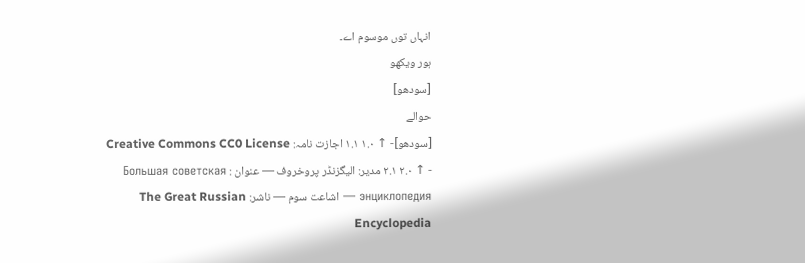انہاں توں موسوم اے۔
ہور ویکھو
[سودھو]
حوالے
[سودھو]- ↑ ۱.۰ ۱.۱ اجازت نامہ: Creative Commons CC0 License
- ↑ ۲.۰ ۲.۱ مدیر: الیگزنڈر پروخروف — عنوان : Большая советская энциклопедия — اشاعت سوم — ناشر: The Great Russian Encyclopedia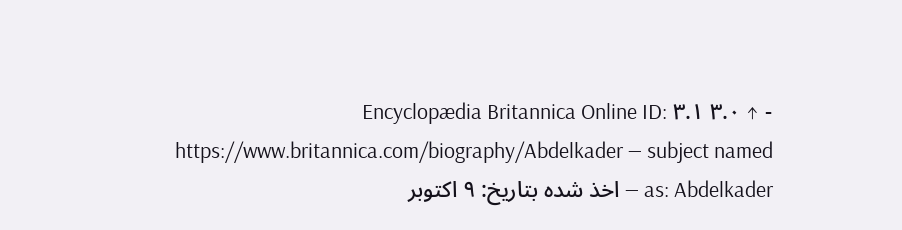- ↑ ۳.۰ ۳.۱ Encyclopædia Britannica Online ID: https://www.britannica.com/biography/Abdelkader — subject named as: Abdelkader — اخذ شدہ بتاریخ: ۹ اکتوبر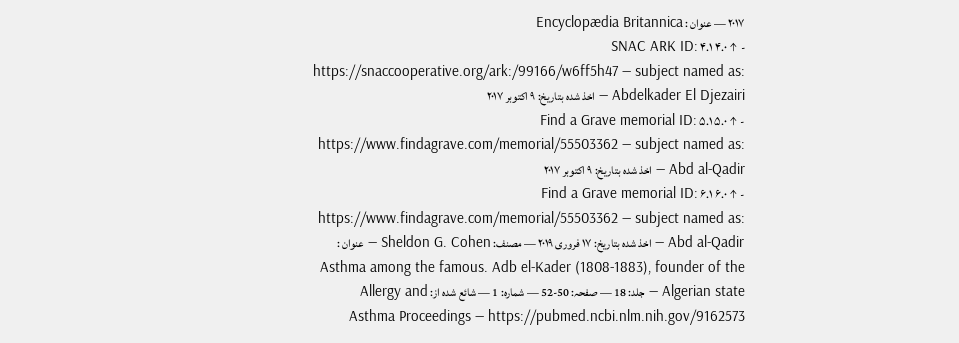۲۰۱۷ — عنوان : Encyclopædia Britannica
- ↑ ۴.۰ ۴.۱ SNAC ARK ID: https://snaccooperative.org/ark:/99166/w6ff5h47 — subject named as: Abdelkader El Djezairi — اخذ شدہ بتاریخ: ۹ اکتوبر ۲۰۱۷
- ↑ ۵.۰ ۵.۱ Find a Grave memorial ID: https://www.findagrave.com/memorial/55503362 — subject named as: Abd al-Qadir — اخذ شدہ بتاریخ: ۹ اکتوبر ۲۰۱۷
- ↑ ۶.۰ ۶.۱ Find a Grave memorial ID: https://www.findagrave.com/memorial/55503362 — subject named as: Abd al-Qadir — اخذ شدہ بتاریخ: ۱۷ فروری ۲۰۱۹ — مصنف: Sheldon G. Cohen — عنوان : Asthma among the famous. Adb el-Kader (1808-1883), founder of the Algerian state — جلد: 18 — صفحہ: 50-52 — شمارہ: 1 — شائع شدہ از: Allergy and Asthma Proceedings — https://pubmed.ncbi.nlm.nih.gov/9162573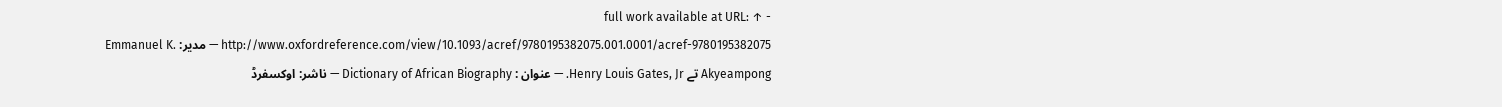- ↑ full work available at URL: http://www.oxfordreference.com/view/10.1093/acref/9780195382075.001.0001/acref-9780195382075 — مدیر: Emmanuel K. Akyeampong تے Henry Louis Gates, Jr. — عنوان : Dictionary of African Biography — ناشر: اوکسفرڈ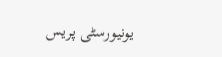یونیورسٹی پریس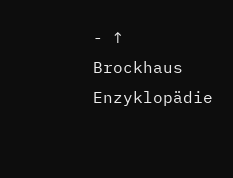- ↑ Brockhaus Enzyklopädie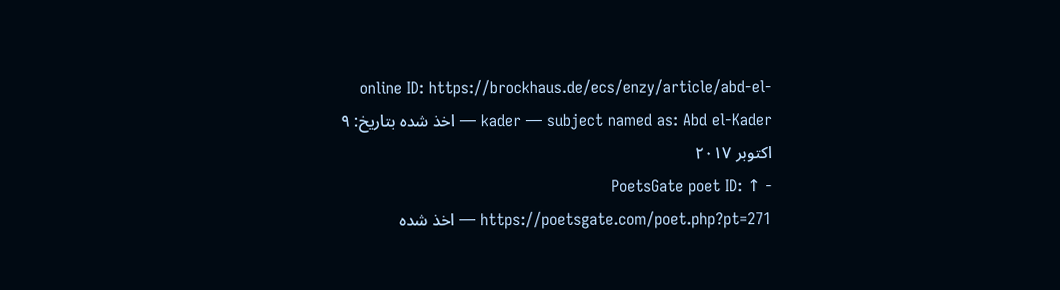online ID: https://brockhaus.de/ecs/enzy/article/abd-el-kader — subject named as: Abd el-Kader — اخذ شدہ بتاریخ: ۹ اکتوبر ۲۰۱۷
- ↑ PoetsGate poet ID: https://poetsgate.com/poet.php?pt=271 — اخذ شدہ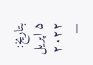بتاریخ: ۵ اپریل ۲۰۲۲ —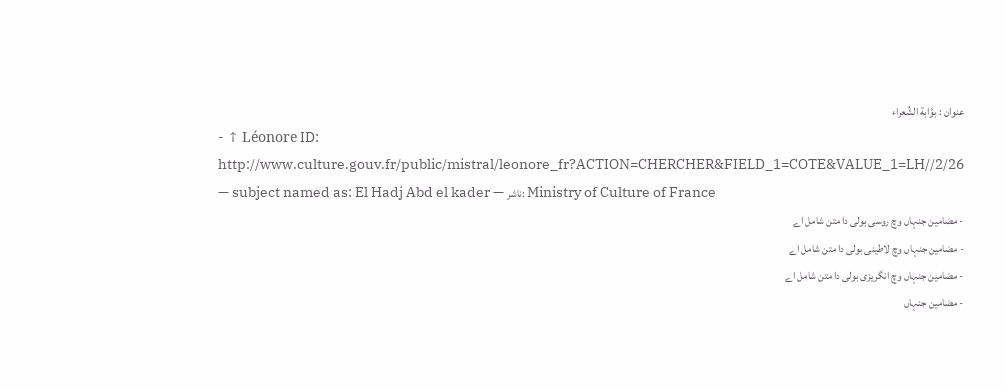عنوان : بوَّابة الشُعراء
- ↑ Léonore ID: http://www.culture.gouv.fr/public/mistral/leonore_fr?ACTION=CHERCHER&FIELD_1=COTE&VALUE_1=LH//2/26 — subject named as: El Hadj Abd el kader — ناشر: Ministry of Culture of France
- مضامین جنہاں وچ روسی بولی دا متن شامل اے
- مضامین جنہاں وچ لاطینی بولی دا متن شامل اے
- مضامین جنہاں وچ انگریزی بولی دا متن شامل اے
- مضامین جنہاں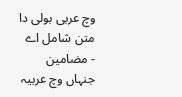وچ عربی بولی دا متن شامل اے
- مضامین جنہاں وچ عربیہ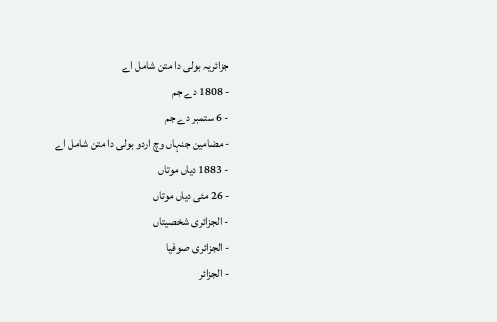جزائریہ بولی دا متن شامل اے
- 1808 دے جم
- 6 ستمبر دے جم
- مضامین جنہاں وچ اردو بولی دا متن شامل اے
- 1883 دیاں موتاں
- 26 مئی دیاں موتاں
- الجزائری شخصیتاں
- الجزائری صوفیا
- الجزائر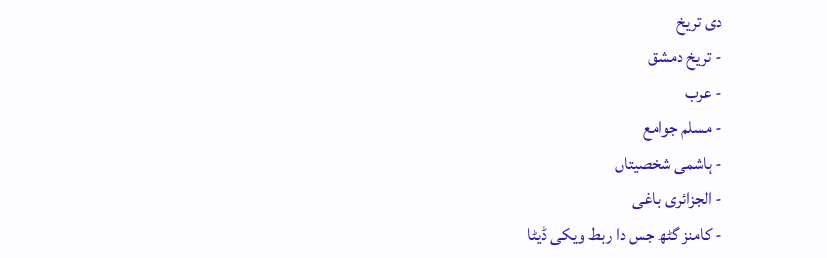دی تریخ
- تریخ دمشق
- عرب
- مسلم جوامع
- ہاشمی شخصیتاں
- الجزائری باغی
- کامنز گٹھ جس دا ربط ویکی ڈیٹا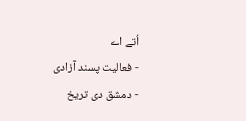اُتے اے
- فعالیت پسند آزادی
- دمشق دی تریخ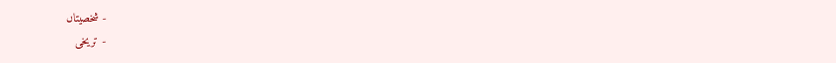- شخصیتاں
- تریخی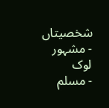شخصیتاں
- مشہور لوک
- مسلم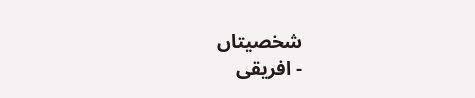شخصیتاں
- افریقی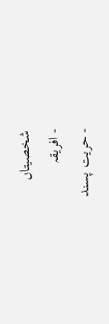شخصیتاں
- افریقہ
- حریت پسند